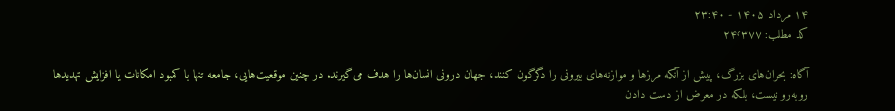۱۴ مرداد ۱۴۰۵ - ۲۳:۴۰
کد مطلب: ۲۴٬۳۷۷

آگاه: بحران‌های بزرگ، پیش از آنکه مرزها و موازنه‌های بیرونی را دگرگون کنند، جهان درونی انسان‌ها را هدف می‌گیرند. در چنین موقعیت‌هایی، جامعه تنها با کمبود امکانات یا افزایش تهدیدها روبه‌رو نیست، بلکه در معرض از دست دادن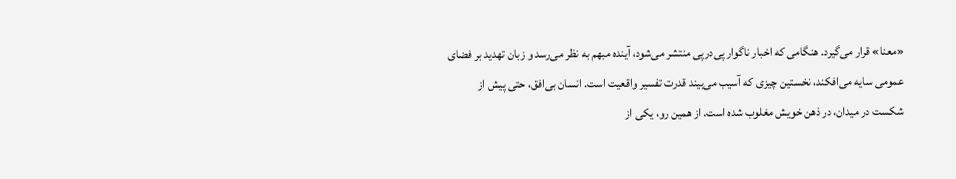«معنا» قرار می‌گیرد. هنگامی که اخبار ناگوار پی‌درپی منتشر می‌شود، آینده مبهم به نظر می‌رسد و زبان تهدید بر فضای عمومی سایه می‌افکند، نخستین چیزی که آسیب می‌بیند قدرت تفسیر واقعیت است. انسان بی‌افق، حتی پیش از شکست در میدان، در ذهن خویش مغلوب شده است. از همین رو، یکی از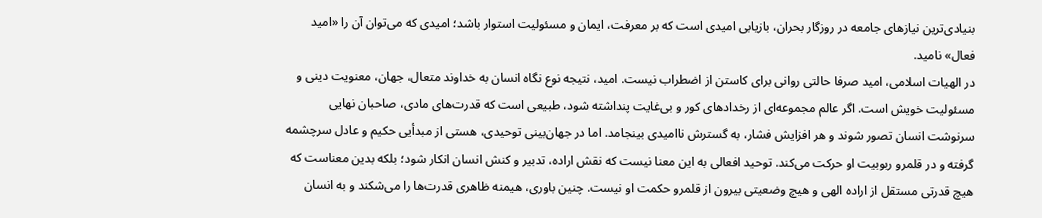بنیادی‌ترین نیازهای جامعه در روزگار بحران، بازیابی امیدی است که بر معرفت، ایمان و مسئولیت استوار باشد؛ امیدی که می‌توان آن را «امید فعال» نامید.
در الهیات اسلامی، امید صرفا حالتی روانی برای کاستن از اضطراب نیست. امید، نتیجه نوع نگاه انسان به خداوند متعال، جهان، معنویت دینی و مسئولیت خویش است. اگر عالم مجموعه‌ای از رخدادهای کور و بی‌غایت پنداشته شود، طبیعی است که قدرت‌های مادی، صاحبان نهایی سرنوشت انسان تصور شوند و هر افزایش فشار، به گسترش ناامیدی بینجامد. اما در جهان‌بینی توحیدی، هستی از مبدأیی حکیم و عادل سرچشمه گرفته و در قلمرو ربوبیت او حرکت می‌کند. توحید افعالی به این معنا نیست که نقش اراده، تدبیر و کنش انسان انکار شود؛ بلکه بدین معناست که هیچ قدرتی مستقل از اراده الهی و هیچ وضعیتی بیرون از قلمرو حکمت او نیست. چنین باوری، هیمنه ظاهری قدرت‌ها را می‌شکند و به انسان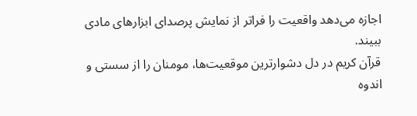اجازه می‌دهد واقعیت را فراتر از نمایش پرصدای ابزارهای مادی ببیند.
قرآن کریم در دل دشوارترین موقعیت‌ها، مومنان را از سستی و اندوه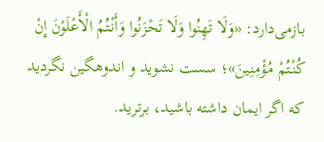بازمی‌دارد: «وَلَا تَهِنُوا وَلَا تَحْزَنُوا وَأَنْتُمُ الْأَعْلَوْنَ إِنْ کُنْتُمْ مُؤْمِنِینَ»؛ سست نشوید و اندوهگین نگردید که اگر ایمان داشته باشید، برترید.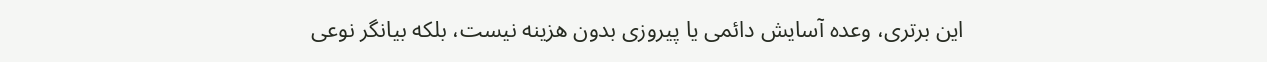این برتری، وعده آسایش دائمی یا پیروزی بدون هزینه نیست، بلکه بیانگر نوعی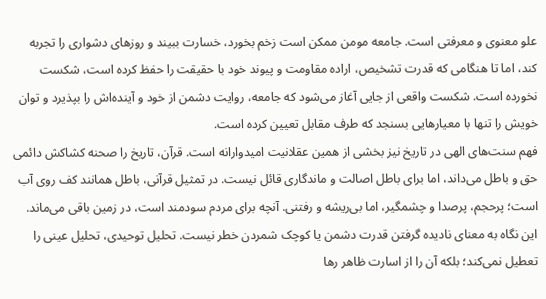علو معنوی و معرفتی است. جامعه مومن ممکن است زخم بخورد، خسارت ببیند و روزهای دشواری را تجربه کند، اما تا هنگامی که قدرت تشخیص، اراده مقاومت و پیوند خود با حقیقت را حفظ کرده است، شکست نخورده است. شکست واقعی از جایی آغاز می‌شود که جامعه، روایت دشمن از خود و آینده‌اش را بپذیرد و توان خویش را تنها با معیارهایی بسنجد که طرف مقابل تعیین کرده است.
فهم سنت‌های الهی در تاریخ نیز بخشی از همین عقلانیت امیدوارانه است. قرآن، تاریخ را صحنه کشاکش دائمی حق و باطل می‌داند، اما برای باطل اصالت و ماندگاری قائل نیست. در تمثیل قرآنی، باطل همانند کف روی آب است؛ پرحجم، پرصدا و چشمگیر، اما بی‌ریشه و رفتنی. آنچه برای مردم سودمند است، در زمین باقی می‌ماند. این نگاه به معنای نادیده گرفتن قدرت دشمن یا کوچک شمردن خطر نیست. تحلیل توحیدی، تحلیل عینی را تعطیل نمی‌کند؛ بلکه آن را از اسارت ظاهر رها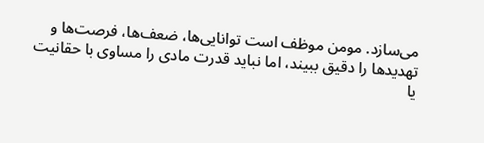می‌سازد. مومن موظف است توانایی‌ها، ضعف‌ها، فرصت‌ها و تهدیدها را دقیق ببیند، اما نباید قدرت مادی را مساوی با حقانیت یا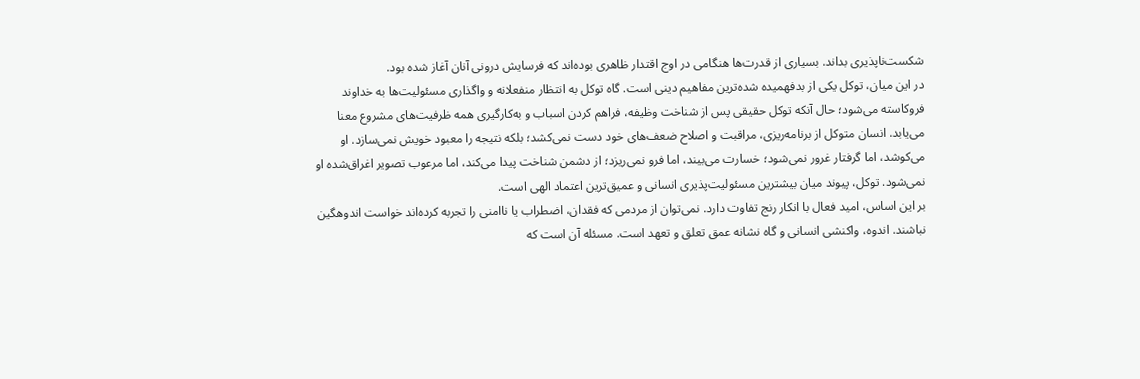شکست‌ناپذیری بداند. بسیاری از قدرت‌ها هنگامی در اوج اقتدار ظاهری بوده‌اند که فرسایش درونی آنان آغاز شده بود.
در این میان، توکل یکی از بدفهمیده ‌شده‌ترین مفاهیم دینی است. گاه توکل به انتظار منفعلانه و واگذاری مسئولیت‌ها به خداوند فروکاسته می‌شود؛ حال آنکه توکل حقیقی پس از شناخت وظیفه، فراهم کردن اسباب و به‌کارگیری همه ظرفیت‌های مشروع معنا می‌یابد. انسان متوکل از برنامه‌ریزی، مراقبت و اصلاح ضعف‌های خود دست نمی‌کشد؛ بلکه نتیجه را معبود خویش نمی‌سازد. او می‌کوشد، اما گرفتار غرور نمی‌شود؛ خسارت می‌بیند، اما فرو نمی‌ریزد؛ از دشمن شناخت پیدا می‌کند، اما مرعوب تصویر اغراق‌شده او نمی‌شود. توکل، پیوند میان بیشترین مسئولیت‌پذیری انسانی و عمیق‌ترین اعتماد الهی است.
بر این اساس، امید فعال با انکار رنج تفاوت دارد. نمی‌توان از مردمی که فقدان، اضطراب یا ناامنی را تجربه کرده‌اند خواست اندوهگین نباشند. اندوه، واکنشی انسانی و گاه نشانه عمق تعلق و تعهد است. مسئله آن است که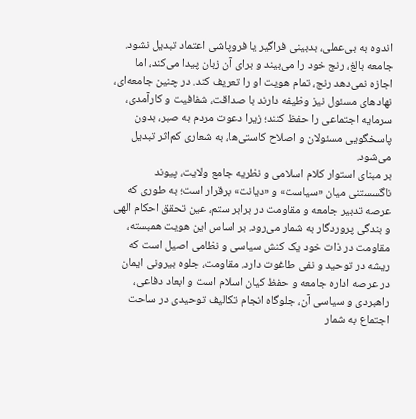اندوه به بی‌عملی، بدبینی فراگیر یا فروپاشی اعتماد تبدیل نشود. جامعه بالغ، رنج خود را می‌بیند و برای آن زبان پیدا می‌کند، اما اجازه نمی‌دهد رنج، تمام هویت او را تعریف کند. در چنین جامعه‌ای، نهادهای مسئول نیز وظیفه دارند با صداقت، شفافیت و کارآمدی، سرمایه اجتماعی را حفظ کنند؛ زیرا دعوت مردم به صبر، بدون پاسخگویی مسئولان و اصلاح کاستی‌ها، به شعاری کم‌اثر تبدیل می‌شود.
بر مبنای استوار کلام اسلامی و نظریه جامع ولایت، پیوند ناگسستنی میان «سیاست» و «دیانت» برقرار است؛ به طوری که عرصه تدبیر جامعه و مقاومت در برابر ستم، عین تحقق احکام الهی و بندگی پروردگار به شمار می‌رود. بر اساس این هویت همبسته، مقاومت در ذات خود یک کنش سیاسی و نظامی اصیل است که ریشه در توحید و نفی طاغوت دارد. مقاومت، جلوه بیرونی ایمان در عرصه اداره جامعه و حفظ کیان اسلام است و ابعاد دفاعی، راهبردی و سیاسی آن، جلوگاه انجام تکالیف توحیدی در ساحت اجتماع به شمار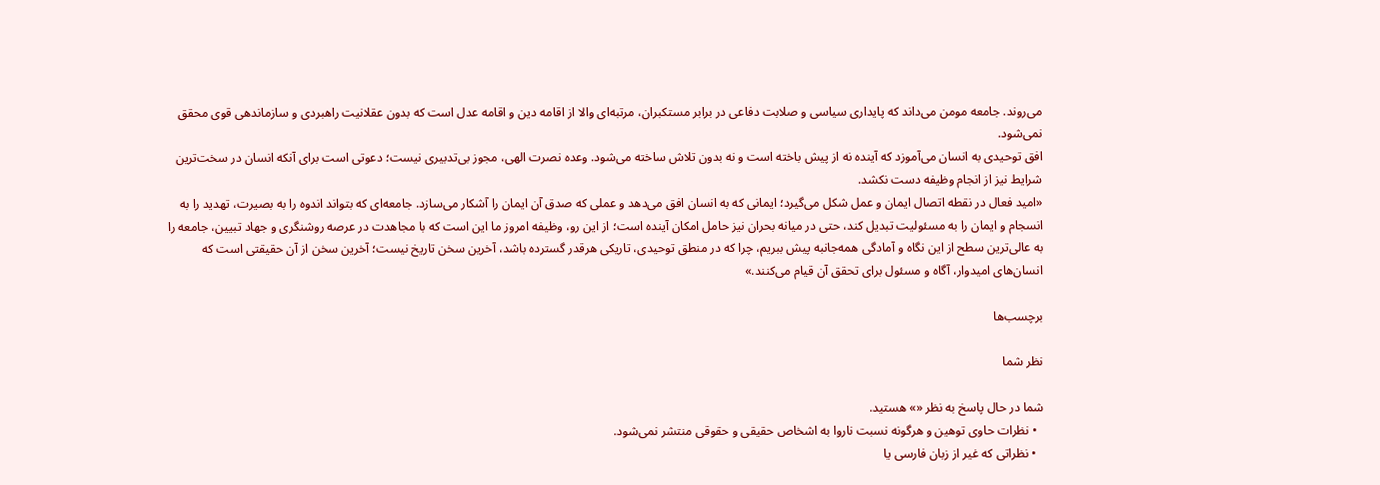می‌روند. جامعه مومن می‌داند که پایداری سیاسی و صلابت دفاعی در برابر مستکبران، مرتبه‌ای والا از اقامه دین و اقامه عدل است که بدون عقلانیت راهبردی و سازماندهی قوی محقق نمی‌شود.
افق توحیدی به انسان می‌آموزد که آینده نه از پیش باخته است و نه بدون تلاش ساخته می‌شود. وعده نصرت الهی، مجوز بی‌تدبیری نیست؛ دعوتی است برای آنکه انسان در سخت‌ترین شرایط نیز از انجام وظیفه دست نکشد.
«امید فعال در نقطه اتصال ایمان و عمل شکل می‌گیرد؛ ایمانی که به انسان افق می‌دهد و عملی که صدق آن ایمان را آشکار می‌سازد. جامعه‌ای که بتواند اندوه را به بصیرت، تهدید را به انسجام و ایمان را به مسئولیت تبدیل کند، حتی در میانه بحران نیز حامل امکان آینده است؛ از این رو، وظیفه امروز ما این است که با مجاهدت در عرصه روشنگری و جهاد تبیین، جامعه را به عالی‌ترین سطح از این نگاه و آمادگی همه‌جانبه پیش ببریم، چرا که در منطق توحیدی، تاریکی هرقدر گسترده باشد، آخرین سخن تاریخ نیست؛ آخرین سخن از آن حقیقتی است که انسان‌های امیدوار، آگاه و مسئول برای تحقق آن قیام می‌کنند.»

برچسب‌ها

نظر شما

شما در حال پاسخ به نظر «» هستید.
  • نظرات حاوی توهین و هرگونه نسبت ناروا به اشخاص حقیقی و حقوقی منتشر نمی‌شود.
  • نظراتی که غیر از زبان فارسی یا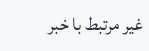غیر مرتبط با خبر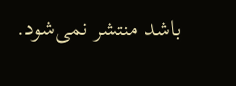باشد منتشر نمی‌شود.